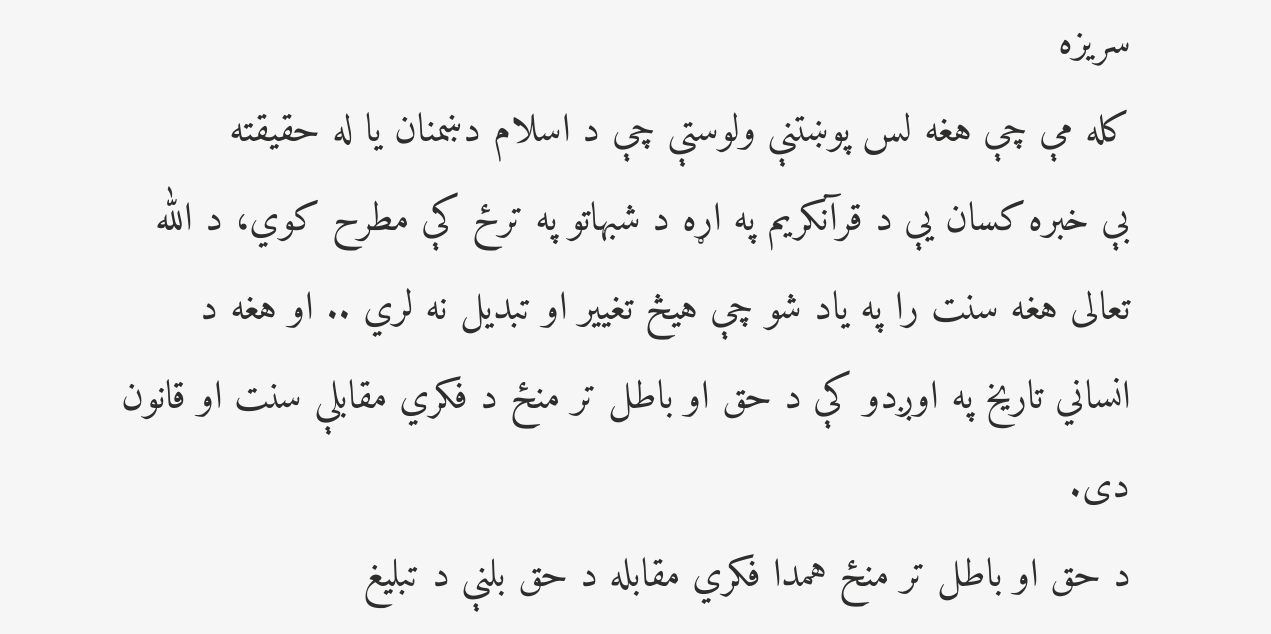سریزه
کله مې چې هغه لس پوښتنې ولوستې چې د اسلام دښمنان یا له حقیقته
بې خبره کسان یې د قرآنکریم په اړه د شبهاتو په ترځ کې مطرح کوي، د الله
تعالی هغه سنت را په یاد شو چې هیڅ تغییر او تبدیل نه لري .. او هغه د
انساني تاریخ په اوږدو کې د حق او باطل تر منځ د فکري مقابلې سنت او قانون
دی.
د حق او باطل تر منځ همدا فکري مقابله د حق بلنې د تبلیغ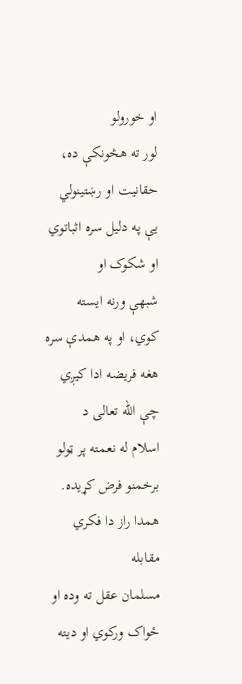او خورولو
لور ته هڅونکې ده، حقانیت او رښتینولي یې په دلیل سره اثباتوي او شکوک او
شبهې ورنه ایسته کوي، او په همدې سره هغه فریضه ادا کیږي چې الله تعالی د
اسلام له نعمته پر ټولو برخمنو فرض کړیده.
همدا راز دا فکري مقابله
مسلمان عقل ته وده او ځواک ورکوي او دیته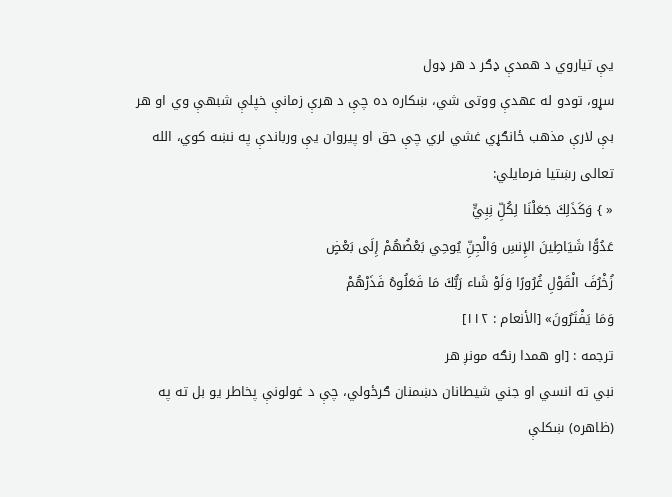یې تیاروي د همدې ډګر د هر ډول
سړو، تودو له عهدې ووتی شي، ښکاره ده چې د هرې زمانې خپلې شبهې وي او هر
بې لارې مذهب ځانګړي غشي لري چې حق او پیروان یې ورباندې په نښه کوي، الله
تعالی رښتیا فرمایلي:
« } وَكَذَلِكَ جَعَلْنَا لِكُلِّ نِبِيٍّ
عَدُوًّا شَيَاطِينَ الإِنسِ وَالْجِنِّ يُوحِي بَعْضُهُمْ إِلَى بَعْضٍ
زُخْرُفَ الْقَوْلِ غُرُورًا وَلَوْ شَاء رَبُّكَ مَا فَعَلُوهُ فَذَرْهُمْ
وَمَا يَفْتَرُونَ» [الأنعام : ۱۱۲]
ترجمه : [او همدا رنګه مونږ هر
نبي ته انسي او جني شیطانان دښمنان ګرځولي، چې د غولونې پخاطر یو بل ته په
(ظاهره) ښکلې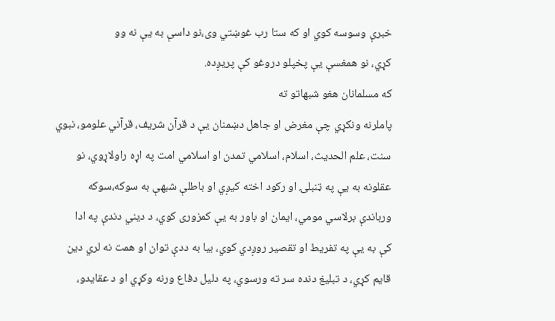خبرې وسوسه کوي او که ستا رب غوښتي وی،نو داسې به یې نه وو
کړي، نو همغسې یې پخپلو دروغو کې پریږده.
که مسلمانان هغو شبهاتو ته
پاملرنه ونکړي چې مغرض او جاهل دښمنان یې د قرآن شریف، قرآني علومو، نبوي
سنت، علم الحدیث، اسلام، اسلامي تمدن او اسلامي امت په اړه راولاړوي، نو
عقلونه به یې په ټنبلۍ او رکود اخته کیږي او باطلې شبهې به سوکه،سوکه
ورباندې برلاسي مومي، ایمان او باور به یې کمزوری کوي، د دیني دندې په ادا
کې به یې په تفریط او تقصیر روږدي کوي، بیا به ددې توان او همت نه لري دین
قایم کړي، د تبلیغ دنده سر ته ورسوي، په دلیل دفاع ورنه وکړي او د عقایدو،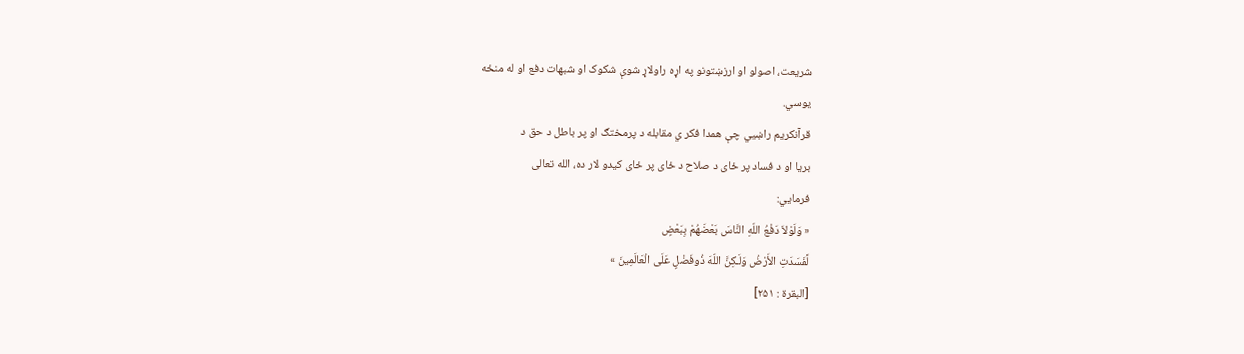شریعت، اصولو او ارزښتونو په اړه راولاړ شوې شکوک او شبهات دفع او له منځه
یوسي.
قرآنکریم راښيي چې همدا فکر ي مقابله د پرمختګ او پر باطل د حق د
بریا او د فساد پر ځای د صلاح د ځای پر ځای کیدو لار ده، الله تعالی
فرمایي:
« وَلَوْلاَ دَفْعُ اللّهِ النَّاسَ بَعْضَهُمْ بِبَعْضٍ
لَّفَسَدَتِ الأَرْضُ وَلَـكِنَّ اللّهَ ذُوفَضْلٍ عَلَى الْعَالَمِينَ »
[البقرة : ۲۵۱]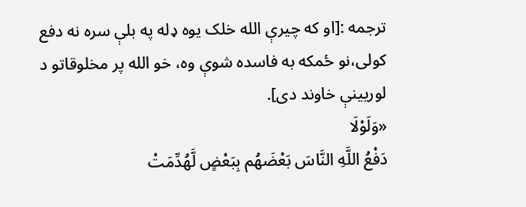ترجمه :[او که چیرې الله خلک یوه ډله په بلې سره نه دفع کولی،نو ځمکه به فاسده شوې وه، خو الله پر مخلوقاتو د لوریینې خاوند دی].
«وَلَوْلَا
دَفْعُ اللَّهِ النَّاسَ بَعْضَهُم بِبَعْضٍ لَّهُدِّمَتْ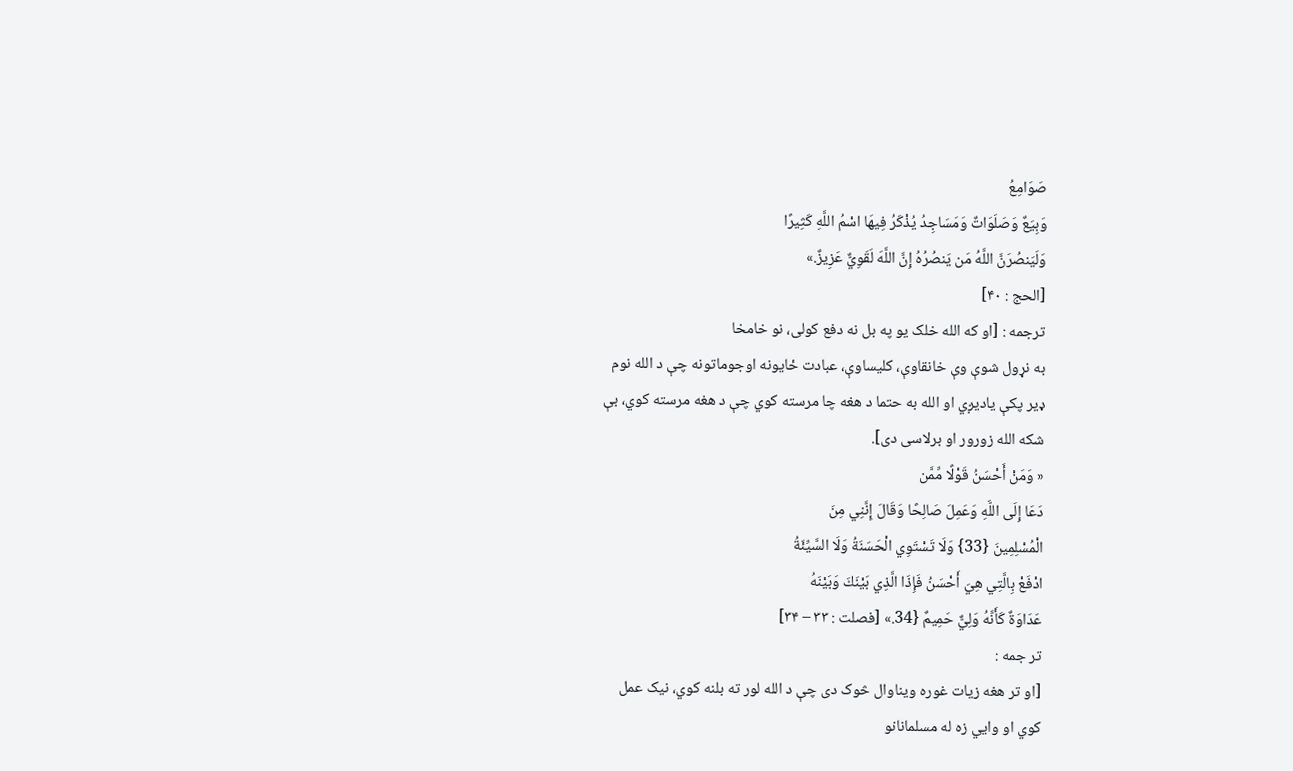صَوَامِعُ
وَبِيَعٌ وَصَلَوَاتٌ وَمَسَاجِدُ يُذْكَرُ فِيهَا اسْمُ اللَّهِ كَثِيرًا
وَلَيَنصُرَنَّ اللَّهُ مَن يَنصُرُهُ إِنَّ اللَّهَ لَقَوِيٌّ عَزِيزٌ.»
[الحج : ۴۰]
ترجمه : [او که الله خلک یو په بل نه دفع کولی، نو خامخا
به نړول شوې وې خانقاوې، کلیساوې، عبادت ځایونه اوجوماتونه چې د الله نوم
ډیر پکې یادیږي او الله به حتما د هغه چا مرسته کوي چې د هغه مرسته کوي، بې
شکه الله زورور او برلاسی دی].
« وَمَنْ أَحْسَنُ قَوْلًا مِّمَّن
دَعَا إِلَى اللَّهِ وَعَمِلَ صَالِحًا وَقَالَ إِنَّنِي مِنَ
الْمُسْلِمِينَ {33} وَلَا تَسْتَوِي الْحَسَنَةُ وَلَا السَّيِّئَةُ
ادْفَعْ بِالَّتِي هِيَ أَحْسَنُ فَإِذَا الَّذِي بَيْنَكَ وَبَيْنَهُ
عَدَاوَةٌ كَأَنَّهُ وَلِيٌّ حَمِيمٌ {34.» [فصلت : ۳۳ – ۳۴]
تر جمه :
[او تر هغه زیات غوره ویناوال څوک دی چې د الله لور ته بلنه کوي، نیک عمل
کوي او وایي زه له مسلمانانو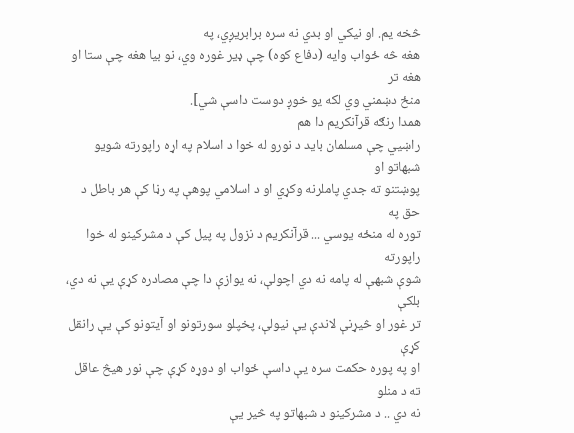څخه یم. او نیکي او بدي نه سره برابریږي، په
هغه څه ځواب وایه (دفاع کوه) چې ډیر غوره وي، نو بیا هغه چې ستا او هغه تر
منځ دښمني وي لکه یو خوږ دوست داسې شي].
همدا رنګه قرآنکریم دا هم
راښیي چې مسلمان باید د نورو له خوا د اسلام په اړه راپورته شویو شبهاتو او
پوښتنو ته جدي پاملرنه وکړي او د اسلامي پوهې په رڼا کې هر باطل د حق په
توره له منځه یوسي ... قرآنکریم د نزول په پیل کې د مشرکینو له خوا راپورته
شوې شبهې له پامه نه دي اچولې، نه یوازې دا چې مصادره کړې یې نه دي، بلکې
تر غور او څیړنې لاندې یې نیولې، پخپلو سورتونو او آیتونو کې یې رانقل کړې
او په پوره حکمت سره یې داسې ځواب او دوړه کړې چې نور هیڅ عاقل ته د منلو
نه دي .. د مشرکینو د شبهاتو په څیر یې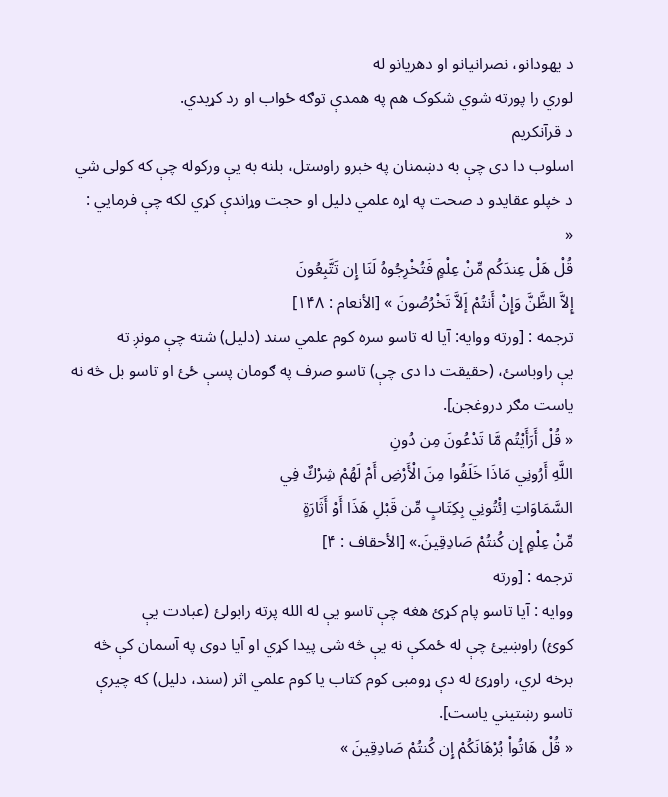د یهودانو، نصرانیانو او دهریانو له
لوري را پورته شوي شکوک هم په همدې توګه ځواب او رد کړيدي.
د قرآنکریم
اسلوب دا دی چې به دښمنان په خبرو راوستل، بلنه به یې ورکوله چې که کولی شي
د خپلو عقایدو د صحت په اړه علمي دلیل او حجت وړاندې کړي لکه چې فرمایي :
«
قُلْ هَلْ عِندَكُم مِّنْ عِلْمٍ فَتُخْرِجُوهُ لَنَا إِن تَتَّبِعُونَ
إِلاَّ الظَّنَّ وَإِنْ أَنتُمْ إَلاَّ تَخْرُصُونَ » [الأنعام : ۱۴۸]
ترجمه : [ورته ووایه: آیا له تاسو سره کوم علمي سند (دلیل) شته چې مونږ ته
یې راوباسئ، (حقیقت دا دی چې) تاسو صرف په ګومان پسې ځئ او تاسو بل څه نه
یاست مګر دروغجن].
« قُلْ أَرَأَيْتُم مَّا تَدْعُونَ مِن دُونِ
اللَّهِ أَرُونِي مَاذَا خَلَقُوا مِنَ الْأَرْضِ أَمْ لَهُمْ شِرْكٌ فِي
السَّمَاوَاتِ اِئْتُونِي بِكِتَابٍ مِّن قَبْلِ هَذَا أَوْ أَثَارَةٍ
مِّنْ عِلْمٍ إِن كُنتُمْ صَادِقِينَ.» [الأحقاف : ۴]
ترجمه : [ورته
ووایه : آیا تاسو پام کړئ هغه چې تاسو یې له الله پرته رابولئ (عبادت یې
کوئ) راوښيئ چې له ځمکې نه یې څه شی پیدا کړي او آیا دوی په آسمان کې څه
برخه لري، راوړئ له دې ړومبی کوم کتاب یا کوم علمي اثر (سند، دلیل) که چیرې
تاسو رښتیني یاست].
« قُلْ هَاتُواْ بُرْهَانَكُمْ إِن كُنتُمْ صَادِقِينَ »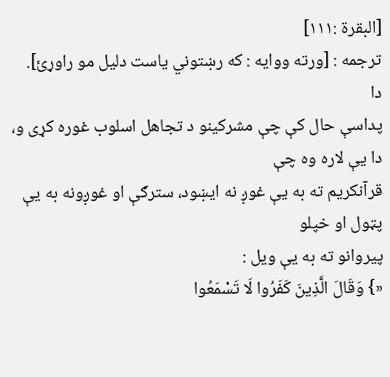[البقرة :۱۱۱]
ترجمه : [ورته ووایه : که رښتوني یاست دلیل مو راوړئ].
دا
پداسې حال کې چې مشرکینو د تجاهل اسلوب غوره کړی و، دا یې لاره وه چې
قرآنکریم ته به یې غوږ نه ایښود، سترګې او غوږونه به یې پټول او خپلو
پیروانو ته به یې ویل :
«} وَقَالَ الَّذِينَ كَفَرُوا لَا تَسْمَعُوا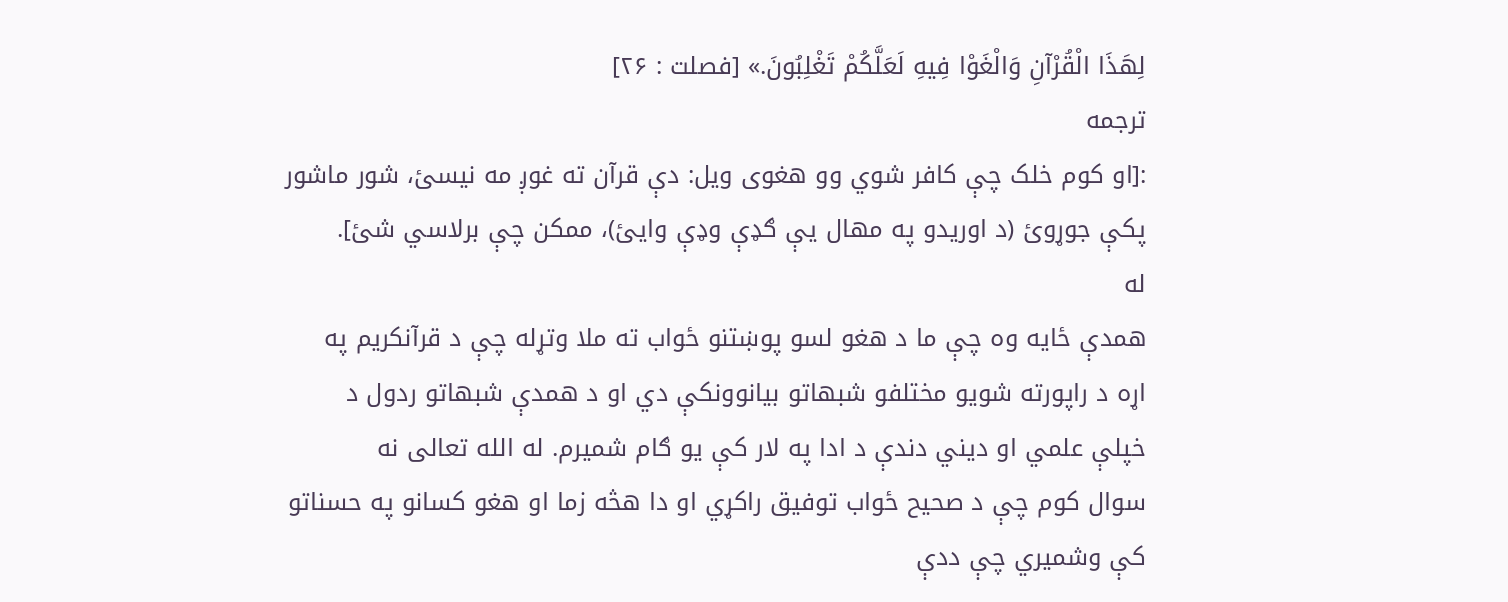لِهَذَا الْقُرْآنِ وَالْغَوْا فِيهِ لَعَلَّكُمْ تَغْلِبُونَ.» [فصلت : ۲۶]
ترجمه
:[او کوم خلک چې کافر شوي وو هغوی ویل: دې قرآن ته غوږ مه نیسئ، شور ماشور
پکې جوړوئ (د اوریدو په مهال یې ګډې وډې وایئ)، ممکن چې برلاسي شئ].
له
همدې ځایه وه چې ما د هغو لسو پوښتنو ځواب ته ملا وتړله چې د قرآنکریم په
اړه د راپورته شویو مختلفو شبهاتو بیانوونکې دي او د همدې شبهاتو ردول د
خپلې علمي او دیني دندې د ادا په لار کې یو ګام شمیرم. له الله تعالی نه
سوال کوم چې د صحیح ځواب توفیق راکړي او دا هڅه زما او هغو کسانو په حسناتو
کې وشمیري چې ددې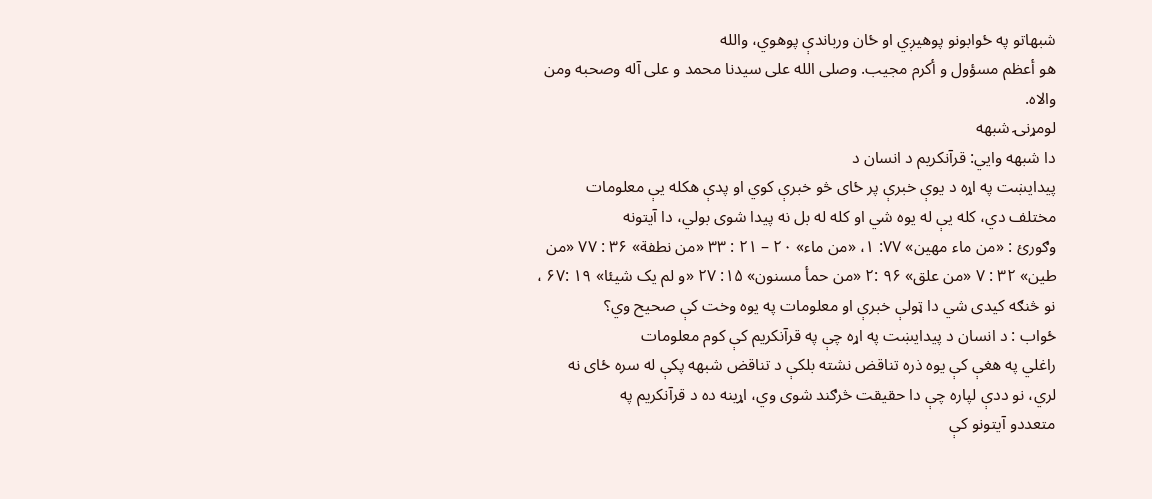شبهاتو په ځوابونو پوهیږي او ځان ورباندې پوهوي، والله
هو أعظم مسؤول و أکرم مجیب. وصلی الله علی سیدنا محمد و علی آله وصحبه ومن
والاه.
لومړنۍ شبهه
دا شبهه وایي: قرآنکریم د انسان د
پیدایښت په اړه د یوې خبرې پر ځای څو خبرې کوي او پدې هکله یې معلومات
مختلف دي، کله یې له یوه شي او کله له بل نه پیدا شوی بولي، دا آیتونه
وګورئ : «من ماء مهین» ۷۷: ۱، «من ماء» ۲۰ – ۲۱ : ۳۳ «من نطفة» ۳۶ : ۷۷ «من
طین» ۳۲ : ۷ «من علق» ۹۶ :۲ «من حمأ مسنون» ۱۵: ۲۷ «و لم یک شیئا» ۱۹ :۶۷ ،
نو څنګه کیدی شي دا ټولې خبرې او معلومات په یوه وخت کې صحیح وي؟
ځواب : د انسان د پیدایښت په اړه چې په قرآنکریم کې کوم معلومات
راغلي په هغې کې یوه ذره تناقض نشته بلکې د تناقض شبهه پکې له سره ځای نه
لري، نو ددې لپاره چې دا حقیقت څرګند شوی وي، اړینه ده د قرآنکریم په
متعددو آیتونو کې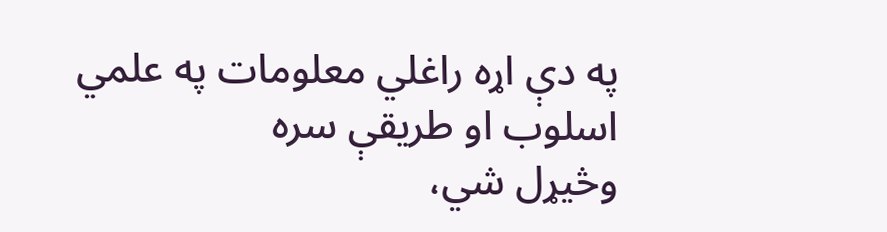په دې اړه راغلي معلومات په علمي اسلوب او طریقې سره
وڅیړل شي،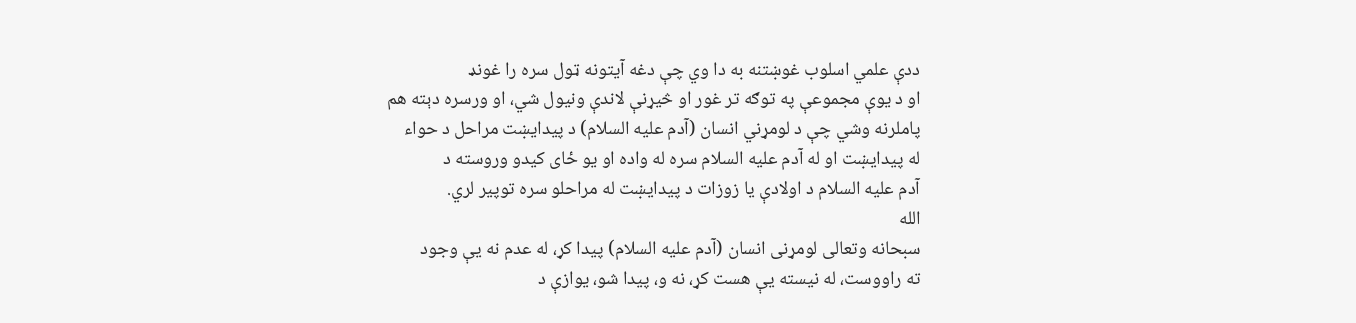ددې علمي اسلوب غوښتنه به دا وي چې دغه آیتونه ټول سره را غونډ
او د یوې مجموعې په توګه تر غور او څیړنې لاندې ونیول شي، او ورسره دېته هم
پاملرنه وشي چې د لومړني انسان (آدم علیه السلام) د پیدایښت مراحل د حواء
له پیدایښت او له آدم علیه السلام سره له واده او یو ځای کیدو وروسته د
آدم علیه السلام د اولادې یا زوزات د پیدایښت له مراحلو سره توپیر لري.
الله
سبحانه وتعالی لومړنی انسان (آدم علیه السلام) پیدا کړ، له عدم نه یې وجود
ته راووست، له نیسته یې هست کړ، نه و، پیدا شو، یوازې د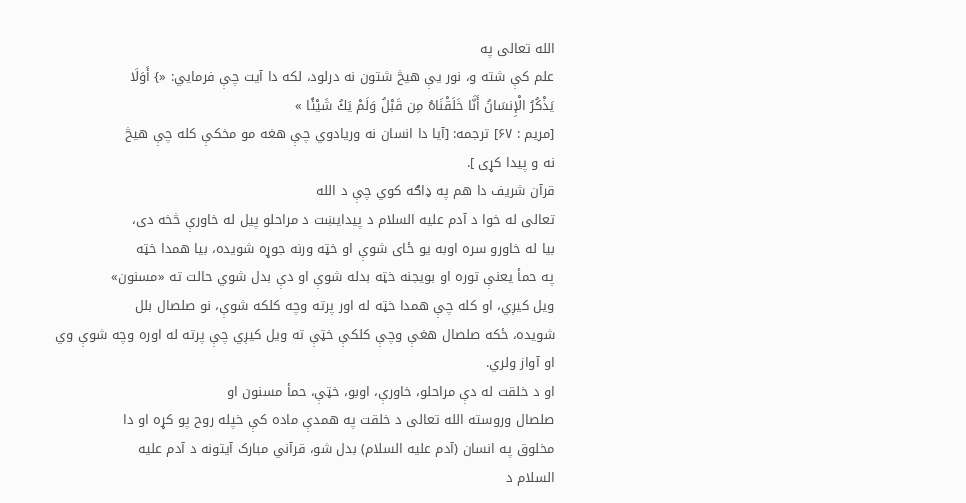الله تعالی په
علم کې شته و، نور یې هیڅ شتون نه درلود، لکه دا آیت چې فرمايي: «} أَوَلَا
يَذْكُرُ الْإِنسَانُ أَنَّا خَلَقْنَاهُ مِن قَبْلُ وَلَمْ يَكُ شَيْئًا »
[مریم : ۶۷] ترجمه: [آیا دا انسان نه وریادوي چې هغه مو مخکې کله چې هیڅ
نه و پیدا کړی ].
قرآن شریف دا هم په ډاګه کوي چې د الله
تعالی له خوا د آدم علیه السلام د پیدایښت د مراحلو پیل له خاورې څخه دی،
بیا له خاورو سره اوبه یو ځای شوې او خټه ورنه جوړه شویده، بیا همدا خټه
په حمأ یعنې توره او بویجنه خټه بدله شوې او دې بدل شوي حالت ته «مسنون»
ویل کیږي، او کله چې همدا خټه له اور پرته وچه کلکه شوې، نو صلصال بلل
شویده، ځکه صلصال هغې وچې کلکې خټې ته ویل کیږي چې پرته له اوره وچه شوې وي
او آواز ولري.
او د خلقت له دې مراحلو، خاورې، اوبو، خټې، حمأ مسنون او
صلصال وروسته الله تعالی د خلقت په همدې ماده کې خپله روح پو کړه او دا
مخلوق په انسان (آدم علیه السلام) بدل شو، قرآني مبارک آیتونه د آدم علیه
السلام د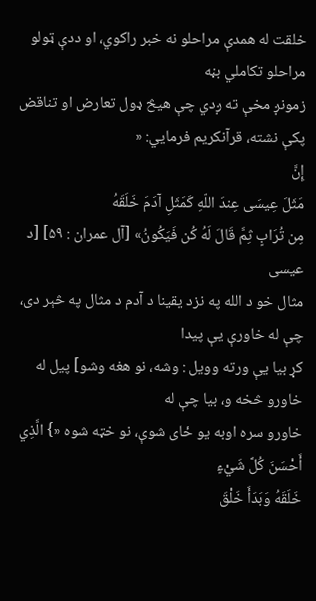خلقت له همدې مراحلو نه خبر راکوي، او ددې ټولو مراحلو تکاملي بڼه
زمونږ مخې ته ږدي چې هیڅ ډول تعارض او تناقض پکې نشته، قرآنکریم فرمايي: «
إِنَّ
مَثَلَ عِيسَى عِندَ اللّهِ كَمَثَلِ آدَمَ خَلَقَهُ
مِن تُرَابٍ ثِمَّ قَالَ لَهُ كُن فَيَكُونُ» [آل عمران : ۵۹] [د عیسی
مثال خو د الله په نزد یقینا د آدم د مثال په څېر دی، چې له خاورې یې پیدا
کړ بیا یې ورته وویل : وشه، نو هغه وشو] پیل له خاورو څخه و، بیا چې له
خاورو سره اوبه یو ځای شوې، نو خټه شوه «} الَّذِي أَحْسَنَ كُلَّ شَيْءٍ
خَلَقَهُ وَبَدَأَ خَلْقَ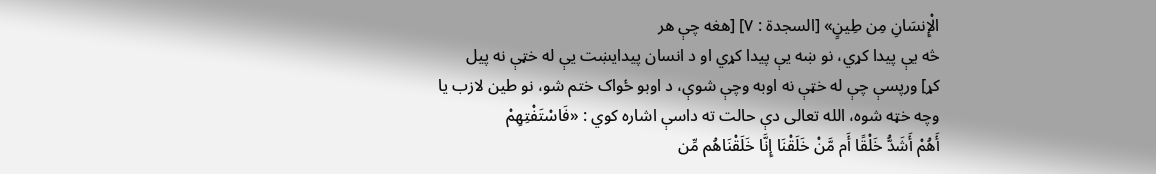الْإِنسَانِ مِن طِينٍ» [السجدة : ۷] [هغه چې هر
څه یې پیدا کړي، نو ښه یې پیدا کړي او د انسان پیدایښت یې له خټې نه پیل
کړ] ورپسې چې له خټې نه اوبه وچې شوې، د اوبو ځواک ختم شو، نو طین لازب یا
وچه خټه شوه، الله تعالی دې حالت ته داسې اشاره کوي : «فَاسْتَفْتِهِمْ
أَهُمْ أَشَدُّ خَلْقًا أَم مَّنْ خَلَقْنَا إِنَّا خَلَقْنَاهُم مِّن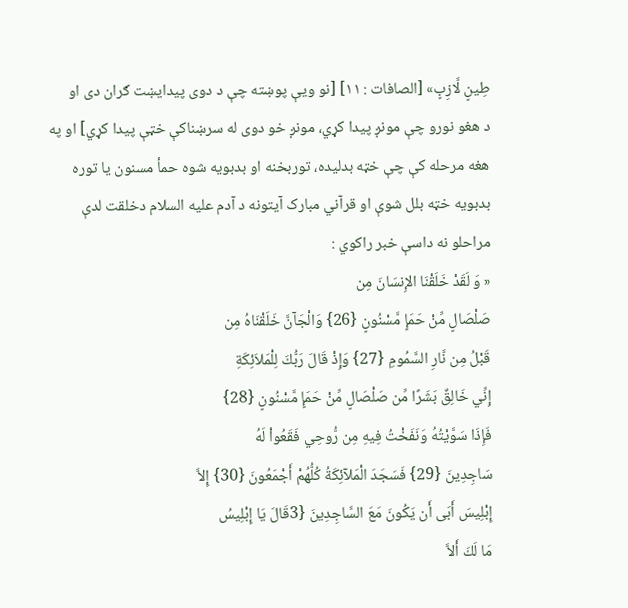طِينٍ لَّازِبٍ» [الصافات : ۱۱] [نو ویې پوښته چې د دوی پیدایښت ګران دی او
د هغو نورو چې مونږ پیدا کړي، مونږ خو دوی له سرښناکې خټې پیدا کړي] او په
هغه مرحله کې چې خټه بدلیده، توربخنه او بدبویه شوه حمأ مسنون یا توره
بدبویه خټه بلل شوې او قرآني مبارک آیتونه د آدم علیه السلام دخلقت لدې
مراحلو نه داسې خبر راکوي :
« وَ لَقَدْ خَلَقْنَا الإِنسَانَ مِن
صَلْصَالٍ مِّنْ حَمَإٍ مَّسْنُونٍ {26} وَالْجَآنَّ خَلَقْنَاهُ مِن
قَبْلُ مِن نَّارِ السَّمُومِ {27} وَإِذْ قَالَ رَبُّكَ لِلْمَلاَئِكَةِ
إِنِّي خَالِقٌ بَشَرًا مِّن صَلْصَالٍ مِّنْ حَمَإٍ مَّسْنُونٍ {28}
فَإِذَا سَوَّيْتُهُ وَنَفَخْتُ فِيهِ مِن رُّوحِي فَقَعُواْ لَهُ
سَاجِدِينَ {29} فَسَجَدَ الْمَلآئِكَةُ كُلُّهُمْ أَجْمَعُونَ {30} إِلاَّ
إِبْلِيسَ أَبَى أَن يَكُونَ مَعَ السَّاجِدِينَ {3قَالَ يَا إِبْلِيسُ
مَا لَكَ أَلاَّ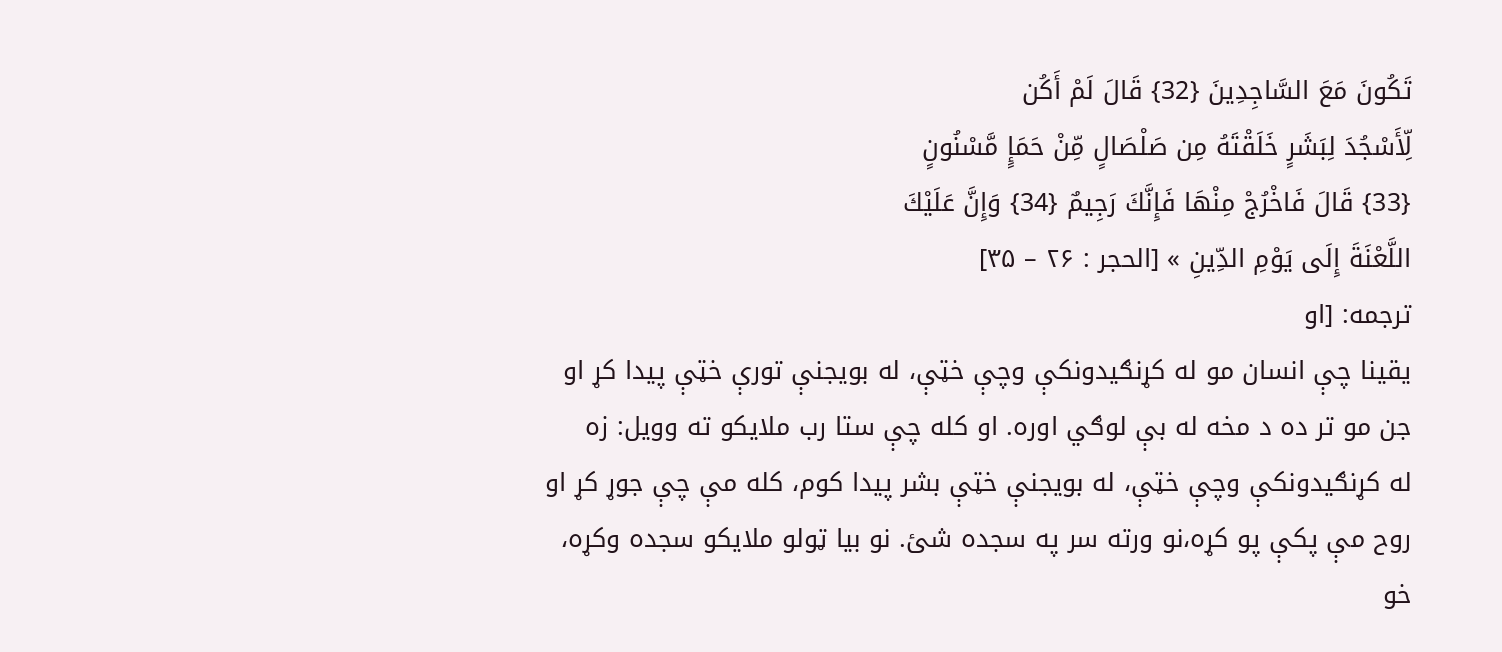تَكُونَ مَعَ السَّاجِدِينَ {32} قَالَ لَمْ أَكُن
لِّأَسْجُدَ لِبَشَرٍ خَلَقْتَهُ مِن صَلْصَالٍ مِّنْ حَمَإٍ مَّسْنُونٍ
{33} قَالَ فَاخْرُجْ مِنْهَا فَإِنَّكَ رَجِيمٌ {34} وَإِنَّ عَلَيْكَ
اللَّعْنَةَ إِلَى يَوْمِ الدِّينِ » [الحجر : ۲۶ – ۳۵]
ترجمه: [او
یقینا چې انسان مو له کړنګیدونکې وچې خټې، له بویجنې تورې خټې پیدا کړ او
جن مو تر ده د مخه له بې لوګي اوره. او کله چې ستا رب ملایکو ته وویل: زه
له کړنګیدونکې وچې خټې، له بویجنې خټې بشر پیدا کوم، کله مې چې جوړ کړ او
روح مې پکې پو کړه،نو ورته سر په سجده شئ. نو بیا ټولو ملایکو سجده وکړه،
خو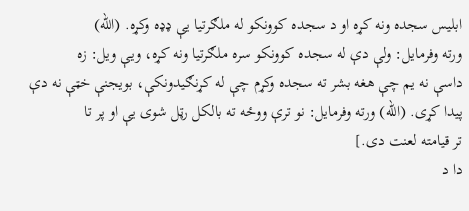ابلیس سجده ونه کړه او د سجده کوونکو له ملګرتیا يې ډډه وکړه. (الله)
ورته وفرمایل: ولې دې له سجده کوونکو سره ملګرتیا ونه کړه، ویې ویل: زه
داسې نه یم چې هغه بشر ته سجده وکړم چې له کړنګیدونکې، بویجنې خټې نه دې
پیدا کړی. (الله) ورته وفرمایل: نو ترې ووځه ته بالکل رټل شوی یې او پر تا
تر قیامته لعنت دی.]
دا د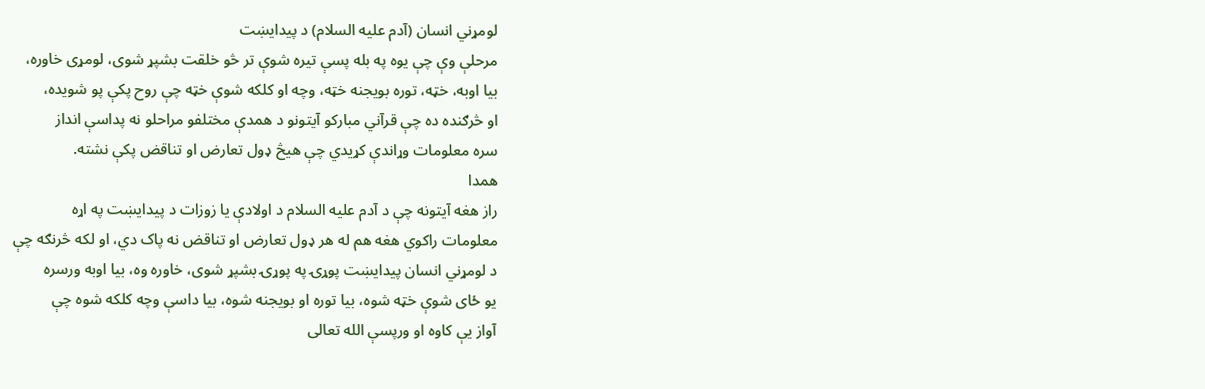لومړني انسان (آدم علیه السلام) د پیدایښت
مرحلې وې چې یوه په بله پسې تیره شوې تر څو خلقت بشپړ شوی، لومړی خاوره،
بیا اوبه، خټه، توره بویجنه خټه، وچه او کلکه شوې خټه چې روح پکې پو شویده،
او څرګنده ده چې قرآني مبارکو آیتونو د همدې مختلفو مراحلو نه پداسې انداز
سره معلومات وړاندې کړیدي چې هیڅ ډول تعارض او تناقض پکې نشته.
همدا
راز هغه آیتونه چې د آدم علیه السلام د اولادې یا زوزات د پیدایښت په اړه
معلومات راکوي هغه هم له هر ډول تعارض او تناقض نه پاک دي، او لکه څرنګه چې
د لومړني انسان پیدایښت پوړۍ په پوړۍ بشپړ شوی، خاوره وه، بیا اوبه ورسره
یو ځای شوې خټه شوه، بیا توره او بویجنه شوه، بیا داسې وچه کلکه شوه چې
آواز یې کاوه او ورپسې الله تعالی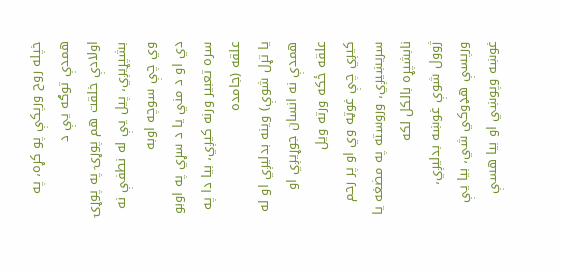خپله روح ورپکې پو کړه، په همدې توګه یې د
اولادې خلقت هم پوړۍ په پوړۍ بشپړیږي، پیل یې له نطفې نه وي چې سوچه اوبه
دي او د مني یا د سړي په اوبو سره تعبیر ورنه کیږي، بیا دا په علقه (جامده
یا تړل شوې) وینه بدلیږي او له همدې نه انسان جوړیږي او علقه ځکه ورته ویل
کیږي چې غوټه وي او پر رحم سریښیږي، وروسته په مضغه یا نابشپړه بالکل لکه
ژوول شوې غوښه بدلیږي، ورپسې هډوکي شي، بیا یې غوښه وپوښي او بیا هسې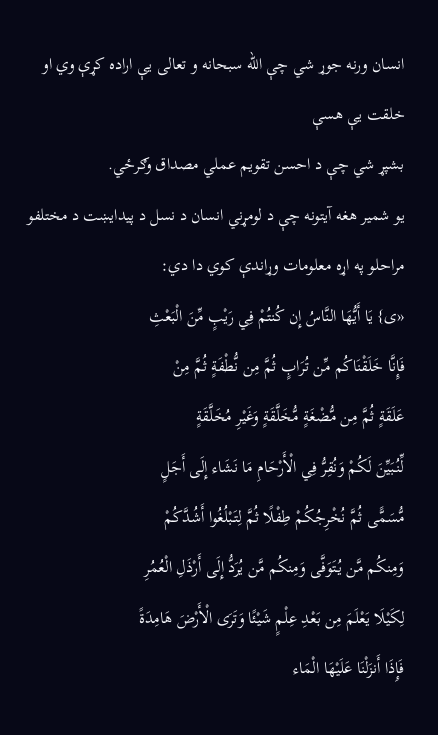انسان ورنه جوړ شي چې الله سبحانه و تعالی یې اراده کړې وي او خلقت یې هسې
بشپړ شي چې د احسن تقویم عملي مصداق وګرځي.
یو شمیر هغه آیتونه چې د لومړني انسان د نسل د پیدایښت د مختلفو مراحلو په اړه معلومات وړاندې کوي دا دي:
«ی} يَا أَيُّهَا النَّاسُ إِن كُنتُمْ فِي رَيْبٍ مِّنَ الْبَعْثِ
فَإِنَّا خَلَقْنَاكُم مِّن تُرَابٍ ثُمَّ مِن نُّطْفَةٍ ثُمَّ مِنْ
عَلَقَةٍ ثُمَّ مِن مُّضْغَةٍ مُّخَلَّقَةٍ وَغَيْرِ مُخَلَّقَةٍ
لِّنُبَيِّنَ لَكُمْ وَنُقِرُّ فِي الْأَرْحَامِ مَا نَشَاء إِلَى أَجَلٍ
مُّسَمًّى ثُمَّ نُخْرِجُكُمْ طِفْلًا ثُمَّ لِتَبْلُغُوا أَشُدَّكُمْ
وَمِنكُم مَّن يُتَوَفَّى وَمِنكُم مَّن يُرَدُّ إِلَى أَرْذَلِ الْعُمُرِ
لِكَيْلَا يَعْلَمَ مِن بَعْدِ عِلْمٍ شَيْئًا وَتَرَى الْأَرْضَ هَامِدَةً
فَإِذَا أَنزَلْنَا عَلَيْهَا الْمَاء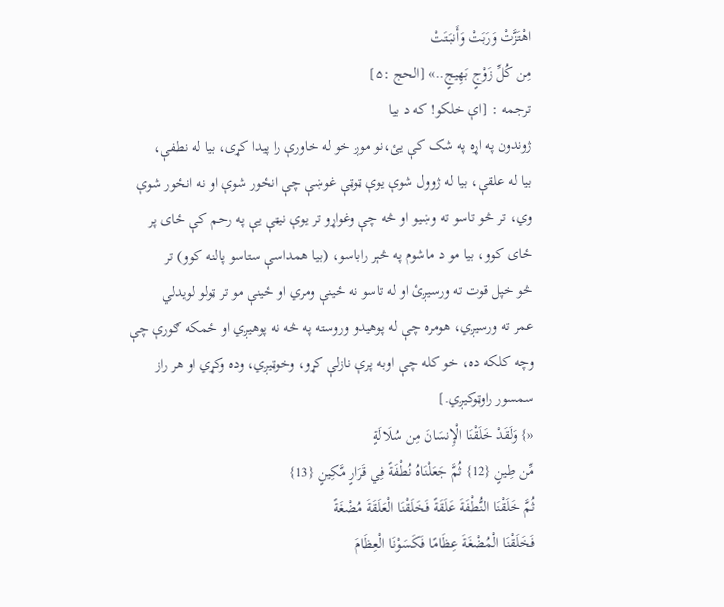اهْتَزَّتْ وَرَبَتْ وَأَنبَتَتْ
مِن كُلِّ زَوْجٍ بَهِيجٍ..» [الحج :۵]
ترجمه : [اې خلکو! که د بیا
ژوندون په اړه په شک کې یئ،نو موږ خو له خاورې را پیدا کړی، بیا له نطفې،
بیا له علقې، بیا له ژوول شوې یوې ټوټې غوښې چې انځور شوې او نه انځور شوې
وي، تر څو تاسو ته وښیو او څه چې وغواړو تر یوې نیټې یې په رحم کې ځای پر
ځای کوو، بیا مو د ماشوم په څېر راباسو، (بیا همداسې ستاسو پالنه کوو) تر
څو خپل قوت ته ورسیږئ او له تاسو نه ځینې ومري او ځینې مو تر ټولو لویدلي
عمر ته ورسیږي، هومره چې له پوهیدو وروسته په څه نه پوهیږي او ځمکه ګورې چې
وچه کلکه ده، خو کله چې اوبه پرې نازلې کړو، وخوټیږي، وده وکړي او هر راز
سمسور راوټوکیږي.]
«} وَلَقَدْ خَلَقْنَا الْإِنسَانَ مِن سُلَالَةٍ
مِّن طِينٍ {12} ثُمَّ جَعَلْنَاهُ نُطْفَةً فِي قَرَارٍ مَّكِينٍ {13}
ثُمَّ خَلَقْنَا النُّطْفَةَ عَلَقَةً فَخَلَقْنَا الْعَلَقَةَ مُضْغَةً
فَخَلَقْنَا الْمُضْغَةَ عِظَامًا فَكَسَوْنَا الْعِظَامَ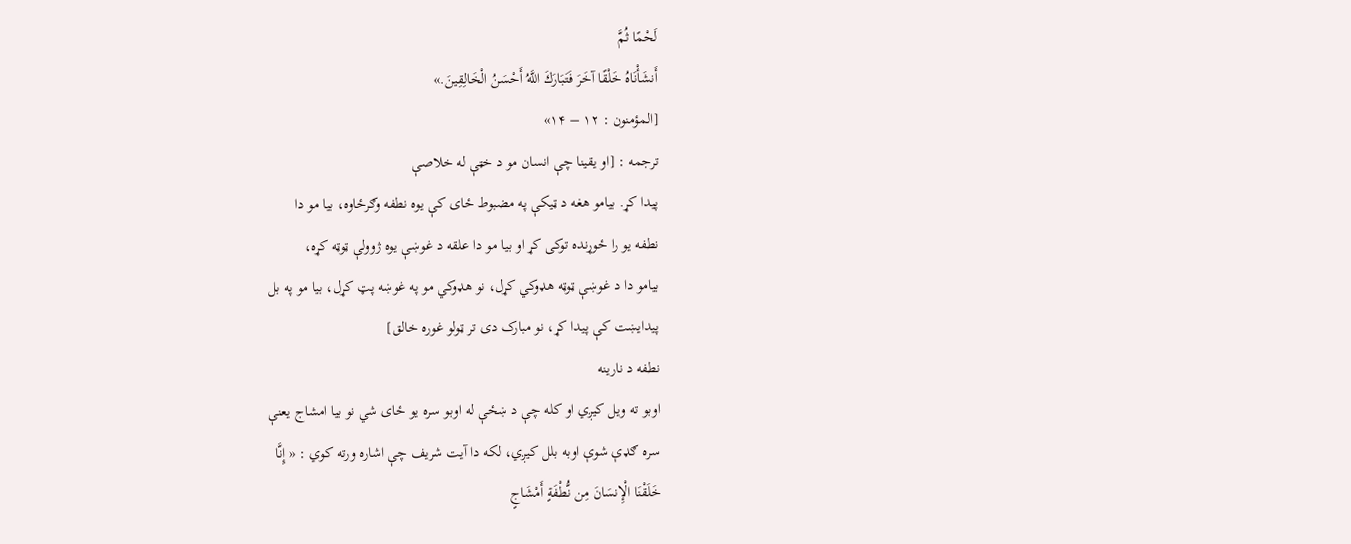لَحْمًا ثُمَّ
أَنشَأْنَاهُ خَلْقًا آخَرَ فَتَبَارَكَ اللَّهُ أَحْسَنُ الْخَالِقِينَ.»
[المؤمنون : ۱۲ – ۱۴»
ترجمه : [او یقینا چې انسان مو د خټې له خلاصې
پیدا کړ. بیامو هغه د ټیکې په مضبوط ځای کې یوه نطفه وګرځاوه، بیا مو دا
نطفه یو را ځوړنده توکی کړ او بیا مو دا علقه د غوښې یوه ژوولې ټوټه کړه،
بیامو دا د غوښې ټوټه هډوکي کړل، نو هډوکي مو په غوښه پټ کړل، بیا مو په بل
پیدایښت کې پیدا کړ، نو مبارک دی تر ټولو غوره خالق]
نطفه د نارینه
اوبو ته ویل کیږي او کله چې د ښځې له اوبو سره یو ځای شي نو بیا امشاج یعنې
سره ګډې شوې اوبه بلل کیږي، لکه دا آیت شریف چې اشاره ورته کوي : « إِنَّا
خَلَقْنَا الْإِنسَانَ مِن نُّطْفَةٍ أَمْشَاجٍ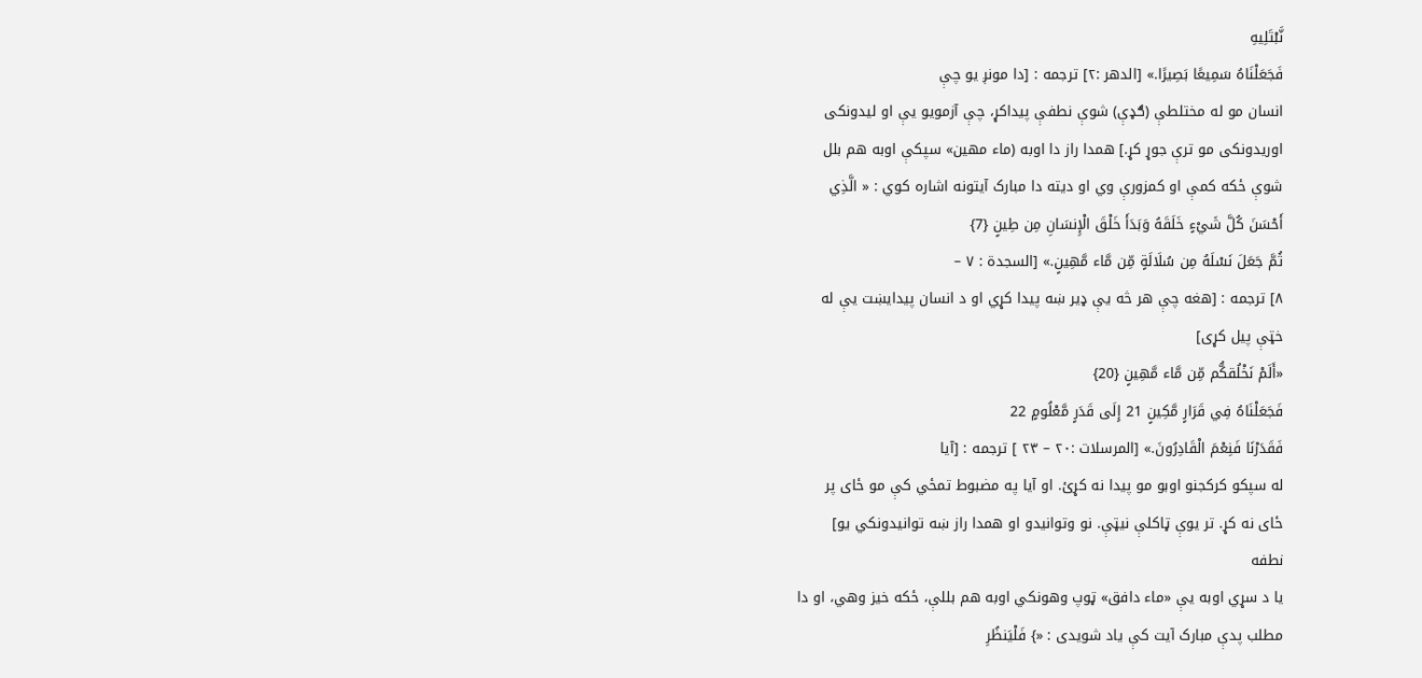نَّبْتَلِيهِ
فَجَعَلْنَاهُ سَمِيعًا بَصِيرًا.» [الدهر :۲] ترجمه : [دا مونږ یو چې
انسان مو له مختلطې (ګډې) شوې نطفې پیداکړ، چې آزمویو یې او لیدونکی
اوریدونکی مو ترې جوړ کړ.] همدا راز دا اوبه (ماء مهین» سپکې اوبه هم بلل
شوې ځکه کمې او کمزورې وي او دیته دا مبارک آیتونه اشاره کوي : « الَّذِي
أَحْسَنَ كُلَّ شَيْءٍ خَلَقَهُ وَبَدَأَ خَلْقَ الْإِنسَانِ مِن طِينٍ {7}
ثُمَّ جَعَلَ نَسْلَهُ مِن سُلَالَةٍ مِّن مَّاء مَّهِينٍ.» [السجدة : ۷ –
۸] ترجمه : [هغه چې هر څه یې ډیر ښه پیدا کړي او د انسان پیدایښت یې له
خټې پیل کړی]
«أَلَمْ نَخْلُقكُّم مِّن مَّاء مَّهِينٍ {20}
فَجَعَلْنَاهُ فِي قَرَارٍ مَّكِينٍ 21 إِلَى قَدَرٍ مَّعْلُومٍ 22
فَقَدَرْنَا فَنِعْمَ الْقَادِرُونَ.» [المرسلات :۲۰ – ۲۳ ] ترجمه : [آیا
له سپکو کرکجنو اوبو مو پیدا نه کړئ. او آیا په مضبوط تمځي کې مو ځای پر
ځای نه کړ. تر یوې ټاکلې نیټې. نو وتوانیدو او همدا راز ښه توانیدونکي یو]
نطفه
یا د سړي اوبه یې «ماء دافق» ټوپ وهونکي اوبه هم بللې، ځکه خیز وهي، او دا
مطلب پدې مبارک آیت کې یاد شویدی : «} فَلْيَنظُرِ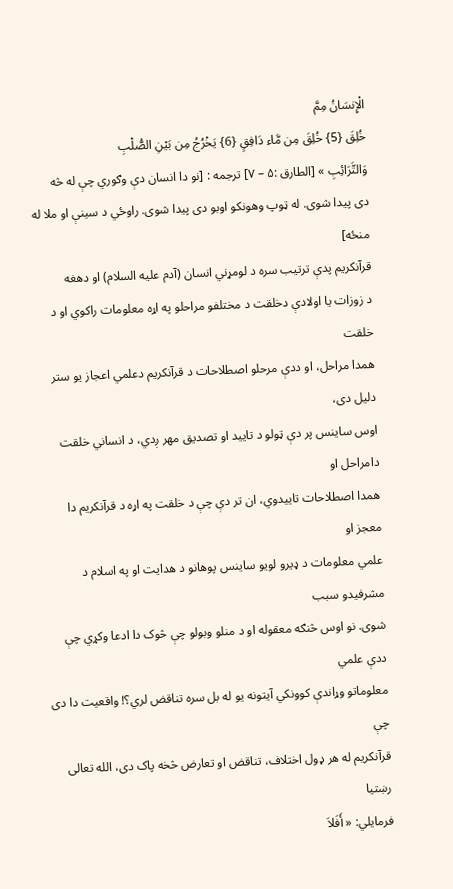الْإِنسَانُ مِمَّ
خُلِقَ {5} خُلِقَ مِن مَّاء دَافِقٍ {6} يَخْرُجُ مِن بَيْنِ الصُّلْبِ
وَالتَّرَائِبِ » [الطارق :۵ – ۷] ترجمه : [نو دا انسان دې وګوري چې له څه
دی پیدا شوی. له ټوپ وهونکو اوبو دی پیدا شوی. راوځي د سینې او ملا له
منځه]
قرآنکریم پدې ترتیب سره د لومړني انسان (آدم علیه السلام) او دهغه
د زوزات یا اولادې دخلقت د مختلفو مراحلو په اړه معلومات راکوي او د خلقت
همدا مراحل، او ددې مرحلو اصطلاحات د قرآنکریم دعلمي اعجاز یو ستر دلیل دی،
اوس ساینس پر دې ټولو د تایید او تصدیق مهر ږدي، د انساني خلقت دامراحل او
همدا اصطلاحات تاییدوي، ان تر دې چې د خلقت په اړه د قرآنکریم دا معجز او
علمي معلومات د ډیرو لویو ساینس پوهانو د هدایت او په اسلام د مشرفیدو سبب
شوی. نو اوس څنګه معقوله او د منلو وبولو چې څوک دا ادعا وکړي چې ددې علمي
معلوماتو وړاندې کوونکي آیتونه یو له بل سره تناقض لري؟! واقعیت دا دی چې
قرآنکریم له هر ډول اختلاف، تناقض او تعارض څخه پاک دی، الله تعالی رښتیا
فرمایلي: « أَفَلاَ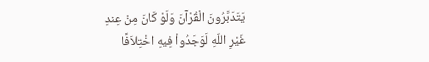يَتَدَبَّرُونَ الْقُرْآنَ وَلَوْ كَانَ مِنْ عِندِ
غَيْرِ اللّهِ لَوَجَدُواْ فِيهِ اخْتِلاَفًا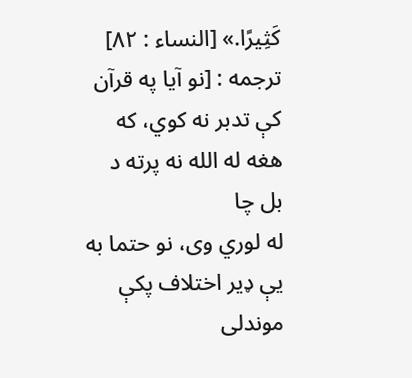كَثِيرًا.» [النساء : ۸۲]
ترجمه : [نو آیا په قرآن کې تدبر نه کوي، که هغه له الله نه پرته د بل چا
له لوري وی، نو حتما به یې ډیر اختلاف پکې موندلی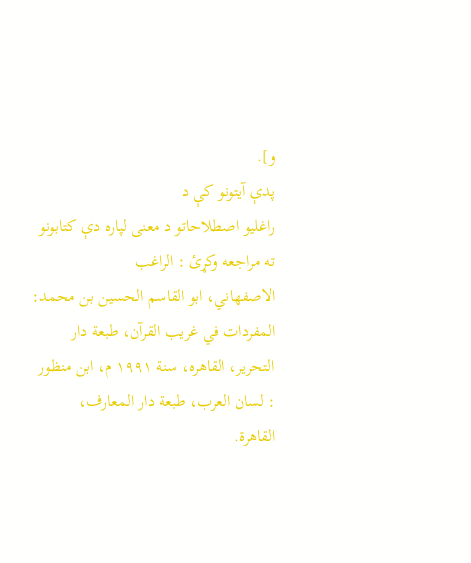و].
پدې آیتونو کې د
راغلیو اصطلاحاتو د معنی لپاره دې کتابونو ته مراجعه وکړئ : الراغب
الاصفهاني، ابو القاسم الحسین بن محمد: المفردات في غریب القرآن، طبعة دار
التحریر، القاهره، سنة ۱۹۹۱ م، ابن منظور : لسان العرب، طبعة دار المعارف،
القاهرة.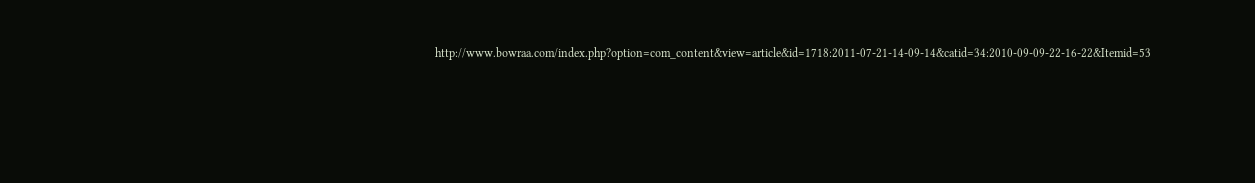http://www.bowraa.com/index.php?option=com_content&view=article&id=1718:2011-07-21-14-09-14&catid=34:2010-09-09-22-16-22&Itemid=53